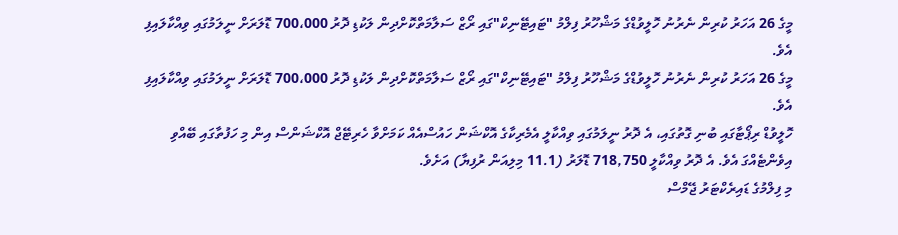މީގެ 26 އަހަރު ކުރިން ނެރުނު ހޮލީވުޑްގެ މަޝްހޫރު ފިލްމު "ޓައިޓޭނިކް"ގައި ރޯޒް ސަލާމަތްކޮށްދިން ލަކުޑި ދޮރު 700،000 ޑޮލަރަށް ނީލަމުގައި ވިއްކާލައިފި އެވެ.
މީގެ 26 އަހަރު ކުރިން ނެރުނު ހޮލީވުޑްގެ މަޝްހޫރު ފިލްމު "ޓައިޓޭނިކް"ގައި ރޯޒް ސަލާމަތްކޮށްދިން ލަކުޑި ދޮރު 700،000 ޑޮލަރަށް ނީލަމުގައި ވިއްކާލައިފި އެވެ.
ހޮލީވުޑް ރިޕޯޓާގައި ބުނި ގޮތުގައި، އެ ދޮރު ނީލަމުގައި ވިއްކާލީ އެމެރިކާގެ އޮކްޝަން ހައުސްއެއް ކަމަށްވާ ހެރިޓޭޖް އޮކްޝަންސް އިން މި ހަފުތާގައި ބޭއްވި އިވެންޓެއްގަ އެވެ. އެ ދޮރު ވިއްކާލީ 718,750 ޑޮލަރު (11.1 މިލިއަން ރުފިޔާ) އަށެވެ.
މި ފިލްމުގެ ޑައިރެކްޓަރު ޖޭމްސް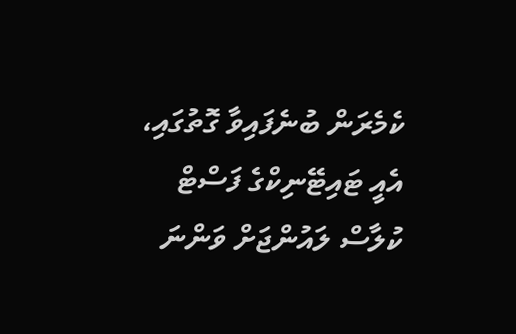ކެމެރަން ބުނެފައިވާ ގޮތުގައި، އެއީ ޓައިޓޭނިކްގެ ފަސްޓް ކުލާސް ލައުންޖަށް ވަންނަ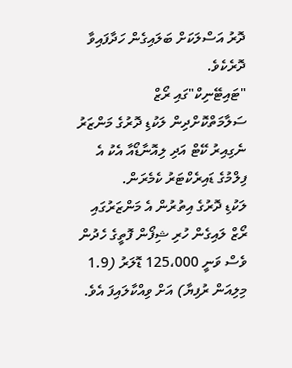ދޮރު އަސްލަކަށް ބަލައިގެން ހަދާފައިވާ ދޮރެކެވެ.
"ޓައިޓޭނިކް"ގައި ރޯޒް ސަލާމަތްކޮށްދިން ލަކުޑި ދޮރުގެ މަންޒަރު ނެގިއިރު ކޭޓް އަދި ލިއޮނާޑޯއާ އެކު އެ ފިލްމުގެ ޑައިރެކްޓަރު ކެމެރަން.
ލަކުޑި ދޮރުގެ އިތުރުން އެ މަންޒަރުގައި ރޯޒް ލައިގެން ހުރި ޝިފޯން ފޮތީގެ ހެދުން ވެސް ވަނީ 125،000 ޑޮލަރު (1.9 މިލިއަން ރުފިޔާ) އަށް ވިއްކާލައިފަ އެވެ.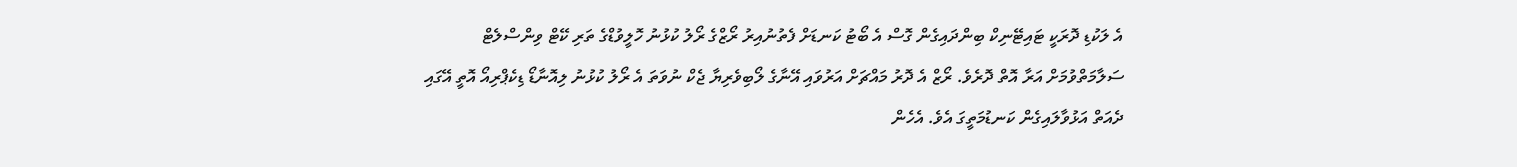އެ ލަކުޑި ދޮރަކީ ޓައިޓޭނިކް ބިންދައިގެން ގޮސް އެ ބޯޓު ކަނޑަށް ފެތުނުއިރު ރޯޒްގެ ރޯލު ކުޅުނު ހޮލީވުޑްގެ ތަރި ކޭޓް ވިންސްލެޓް ސަލާމަތްވުމަށް އަރާ އޮތް ދޮރެވެ. ރޯޒް އެ ދޮރު މައްޗަށް އަރުވައި އޭނާގެ ލޯބިވެރިޔާ ޖެކް ނުވަތަ އެ ރޯލު ކުޅުނު ލިއޮނާޑޯ ޑިކެޕްރިއޯ އޮތީ އޭގައި ދެއަތް އަޅުވާލައިގެން ކަނޑުމަތީގަ އެވެ. އެހެން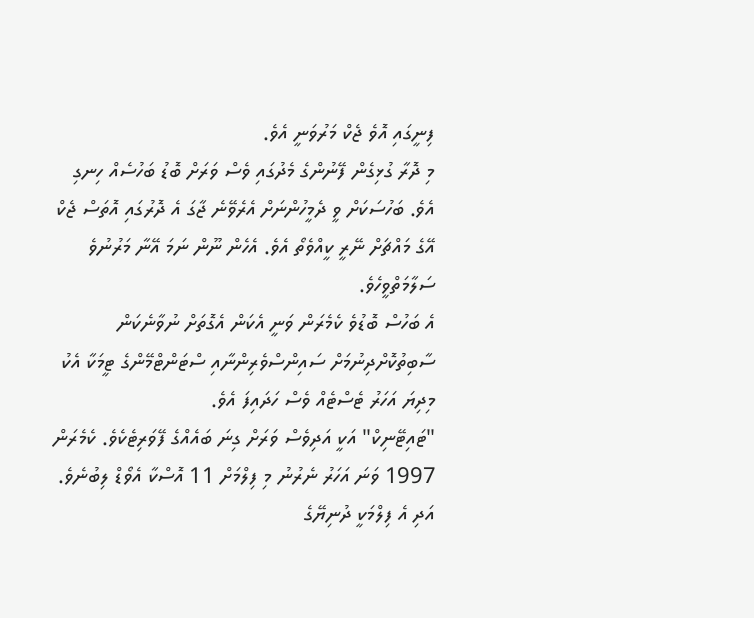ފިނީގައި އޮވެ ޖެކް މަރުވަނީ އެވެ.
މި ދޮރާ ގުޅިގެން ފޭނުންގެ މެދުގައި ވެސް ވަރަށް ބޮޑު ބަހުސެއް ހިނގި އެވެ. ބަހުސަކަށް ވީ ދެމީހުންނަށް އެރެވޭނެ ޖާގަ އެ ދޮރުގައި އޮތަސް ޖެކް އޭގެ މައްޗަށް ނޭރީ ކީއްވެތޯ އެވެ. އެހެން ނޫން ނަމަ އޭނާ މަރުނުވެ ސަލާމަތްވީހެވެ.
އެ ބަހުސް ބޮޑުވެ ކެމެރަން ވަނީ އެކަން އެގޮތަށް ނުވާނެކަން ސާބިތުކޮށްދިނުމަށް ސައިންސްވެރިންނާއި ސްޓަންޓްމޭންގެ ޓީމަކާ އެކު މިދިޔަ އަހަރު ޓެސްޓެއް ވެސް ހަދައިފަ އެވެ.
"ޓައިޓޭނިކް" އަކީ އަދިވެސް ވަރަށް ގިނަ ބައެއްގެ ފޭވަރިޓެކެވެ. ކެމެރަން 1997 ވަނަ އަހަރު ނެރުނު މި ފިލްމަށް 11 އޮސްކާ އެވޯޑް ލިބުނެވެ. އަދި އެ ފިލްމަކީ ދުނިޔޭގެ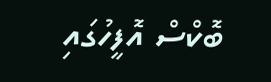ބޮކްސް އޮފީހުގައި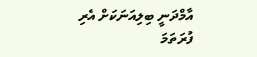އާމްދަނީ ބިލިއަނަކަށް އެރި ފުރަތަމަ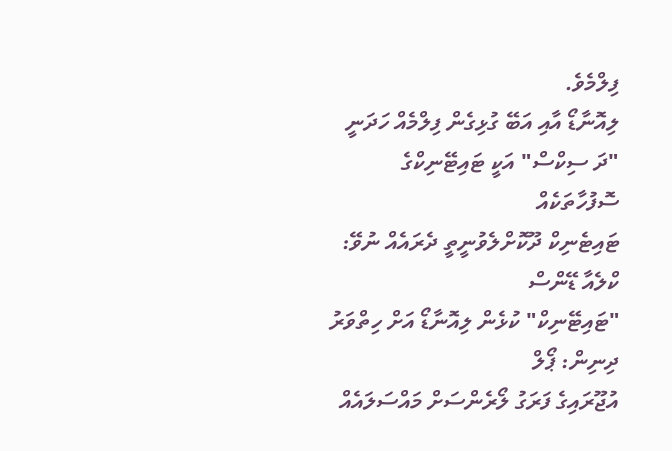ފިލްމެވެ.
ލިއޮނާޑޯ އާއި އަބޭ ގުޅިގެން ފިލްމެއް ހަދަނީ
"ދަ ސިކްސް" އަކީ ޓައިޓޭނިކްގެ ސޮފުހާތަކެއް
ޓައިޓެނިކް ދޫކޮށްލެވުނީތީ ދެރައެއް ނުވޭ: ކްލެއާ ޑޭންސް
"ޓައިޓޭނިކް" ކުޅެން ލިއޮނާޑޯ އަށް ހިތްވަރު ދިނިން: ޕޯލް
އުޖޫރައިގެ ފަރަގު ލޯރެންސަށް މައްސަލައެއް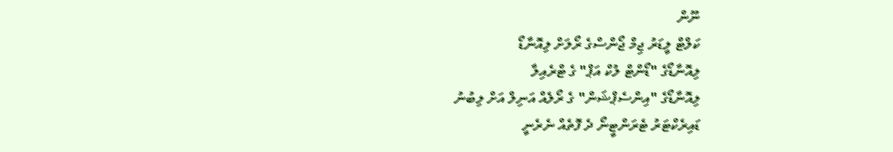ނޫން
ކަލްޓް ލީޑަރު ޖިމް ޖޯންސްގެ ރޯލަށް ލިއޮނާޑޯ
ލިއޮނާޑޯގެ "ޑޯންޓް ލުކް އަޕް" ގެ ޓްރެއިލާ
ލިއޮނާޑޯގެ "އިންސެޕްޝަން" ގެ ރޯލެއް އަނިލް އަށް ލިބުނު
ޑައިރެކްޓަރު ޓެރަންޓީނޯ ދެ ފޮތެއް ނެރެނީ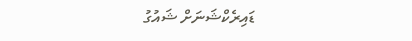ޑައިރެކްޝަނަށް ޝައުގު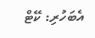އެބަހުރި: ކޭޓް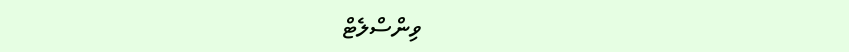ވިންސްލެޓް